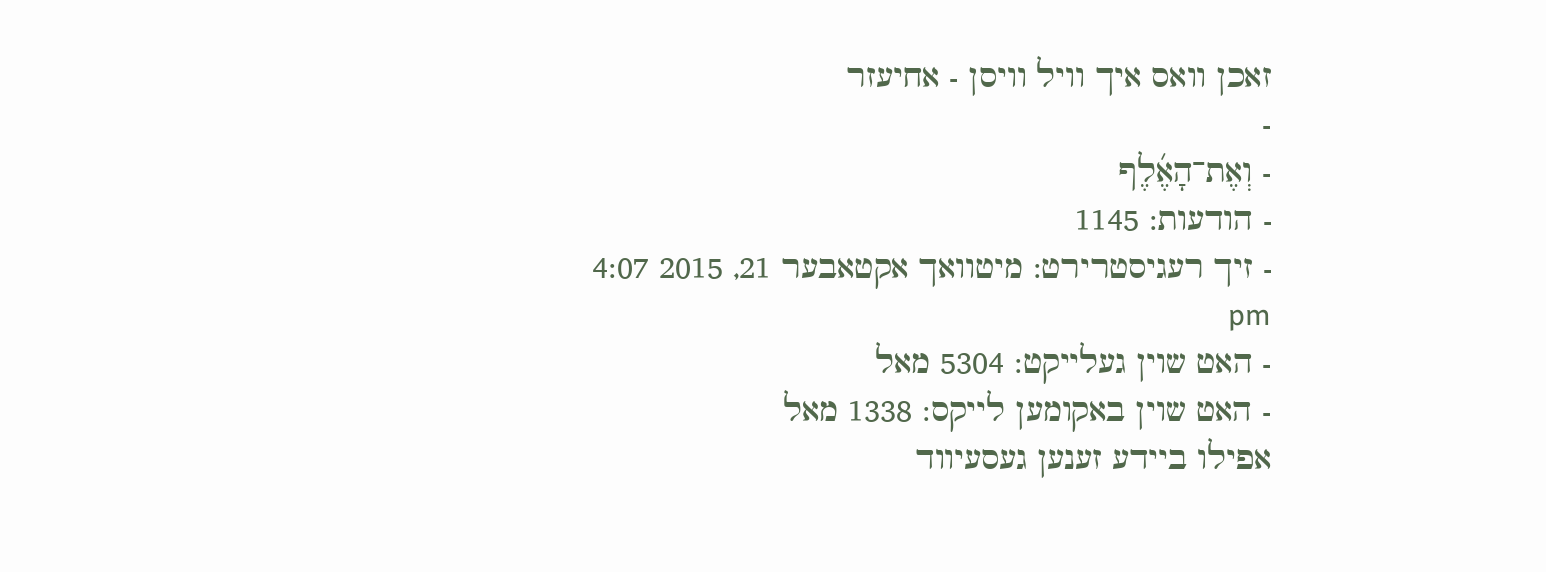זאכן וואס איך וויל וויסן - אחיעזר
-
- וְאֶת־הָאֶ֜לֶף
- הודעות: 1145
- זיך רעגיסטרירט: מיטוואך אקטאבער 21, 2015 4:07 pm
- האט שוין געלייקט: 5304 מאל
- האט שוין באקומען לייקס: 1338 מאל
אפילו ביידע זענען געסעיווד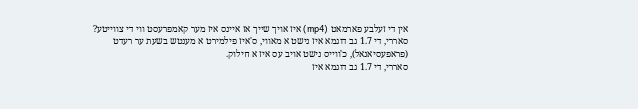אין די זעלבע פארמאט (mp4) איז אויך שייך אז איינס איז מער קאמפרעסט ווי די צווייטע?
סאררי, די 1.7 גב דוגמא איז נישט א מאווי, ס'איז פילמירט א מענטש בשעת ער רעדט (פראפעסיאנאל), כ'ווייס נישט אויב עס איז א חילוק.
סאררי, די 1.7 גב דוגמא איז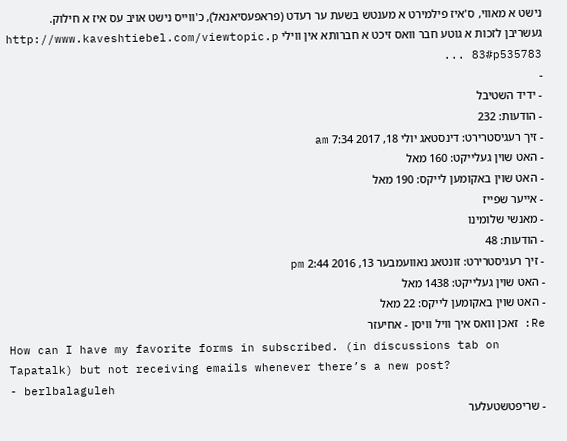נישט א מאווי, ס'איז פילמירט א מענטש בשעת ער רעדט (פראפעסיאנאל), כ'ווייס נישט אויב עס איז א חילוק.
געשריבן לזכות א גוטע חבר וואס זיכט א חברותא אין ווילי http://www.kaveshtiebel.com/viewtopic.p ... 83#p535783
-
- ידיד השטיבל
- הודעות: 232
- זיך רעגיסטרירט: דינסטאג יולי 18, 2017 7:34 am
- האט שוין געלייקט: 160 מאל
- האט שוין באקומען לייקס: 190 מאל
- אייער שפייז
- מאנשי שלומינו
- הודעות: 48
- זיך רעגיסטרירט: זונטאג נאוועמבער 13, 2016 2:44 pm
- האט שוין געלייקט: 1438 מאל
- האט שוין באקומען לייקס: 22 מאל
Re: זאכן וואס איך וויל וויסן - אחיעזר
How can I have my favorite forms in subscribed. (in discussions tab on Tapatalk) but not receiving emails whenever there’s a new post?
- berlbalaguleh
- שריפטשטעלער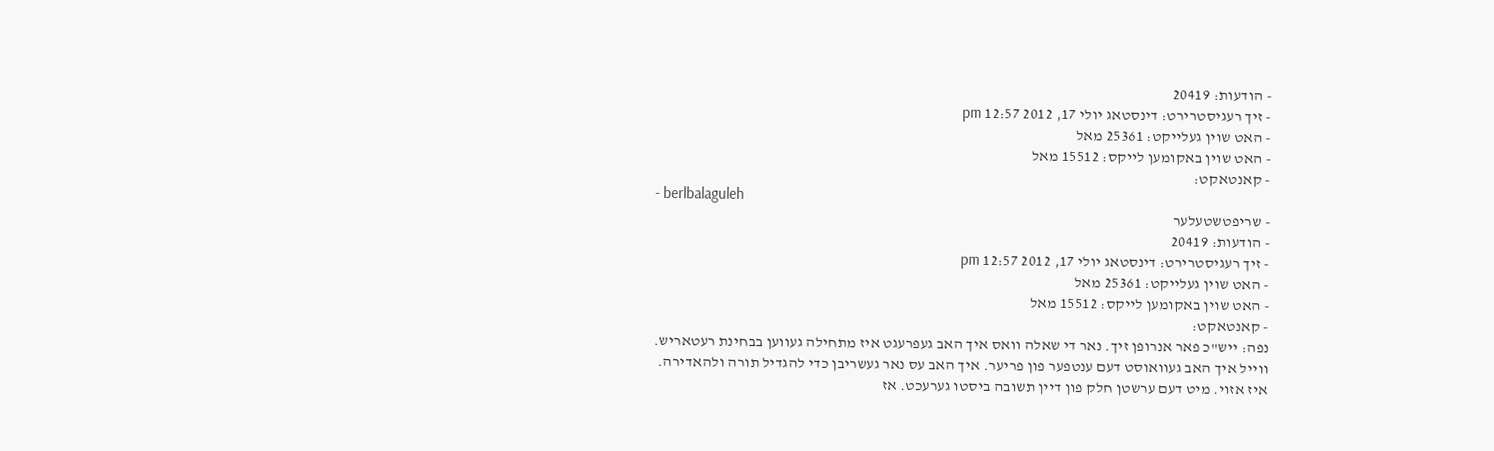- הודעות: 20419
- זיך רעגיסטרירט: דינסטאג יולי 17, 2012 12:57 pm
- האט שוין געלייקט: 25361 מאל
- האט שוין באקומען לייקס: 15512 מאל
- קאנטאקט:
- berlbalaguleh
- שריפטשטעלער
- הודעות: 20419
- זיך רעגיסטרירט: דינסטאג יולי 17, 2012 12:57 pm
- האט שוין געלייקט: 25361 מאל
- האט שוין באקומען לייקס: 15512 מאל
- קאנטאקט:
נפה: ייש"כ פאר אנרופן זיך. נאר די שאלה וואס איך האב געפרעגט איז מתחילה געווען בבחינת רעטאריש. ווייל איך האב געוואוסט דעם ענטפער פון פריער. איך האב עס נאר געשריבן כדי להגדיל תורה ולהאדירה.
איז אזוי. מיט דעם ערשטן חלק פון דיין תשובה ביסטו גערעכט. אז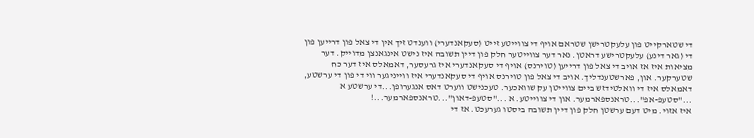די שטארקייט פון עלעקטרישן שטראם אויף די צווייטע זייט (סעקאנדערי) ווענדט זיך אין די צאל פון דרייען פון די (גאר דינע) עלעקטרישע דראטן. נאר דער צווייטער חלק פון דיין תשובה איז נישט אינגאנצן מדוייק. דער מציאות איז אז אויב די צאל פון דרייען (טוירנס) אויף די סעקאנדערי איז גרעסער, דאמאלס איז דער כח שטערקער. און, פארשטענדליך. אויב די צאל פון טוירנס אויף די סעקאנדערי איז ווייניגער ווי די פון די ערשטע, דאמאלס איז די וואלטידזש ביים צווייטן עק שוואכער. טעכנישט ווערט דאס אנגערופן...די ערשטע א ..."סטעפ-אפ"...טראנספארמער. און די צווייטע. א ..."סטעפ-דאון"...טראנספארמער...!
איז אזוי. מיט דעם ערשטן חלק פון דיין תשובה ביסטו גערעכט. אז די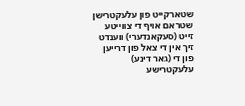שטארקייט פון עלעקטרישן שטראם אויף די צווייטע זייט (סעקאנדערי) ווענדט זיך אין די צאל פון דרייען פון די (גאר דינע) עלעקטרישע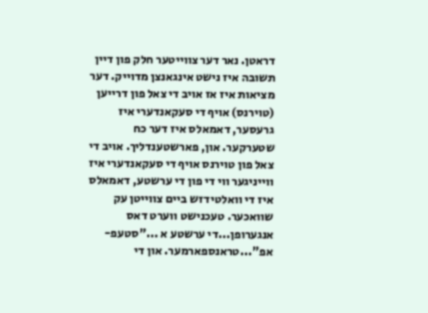דראטן. נאר דער צווייטער חלק פון דיין תשובה איז נישט אינגאנצן מדוייק. דער מציאות איז אז אויב די צאל פון דרייען (טוירנס) אויף די סעקאנדערי איז גרעסער, דאמאלס איז דער כח שטערקער. און, פארשטענדליך. אויב די צאל פון טוירנס אויף די סעקאנדערי איז ווייניגער ווי די פון די ערשטע, דאמאלס איז די וואלטידזש ביים צווייטן עק שוואכער. טעכנישט ווערט דאס אנגערופן...די ערשטע א ..."סטעפ-אפ"...טראנספארמער. און די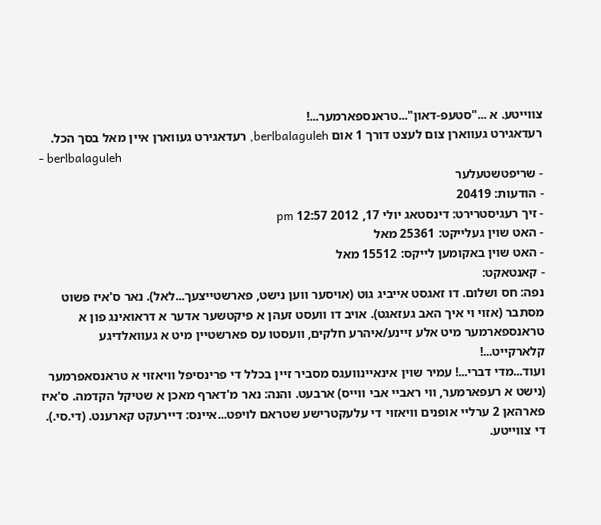צווייטע. א ..."סטעפ-דאון"...טראנספארמער...!
רעדאגירט געווארן צום לעצט דורך 1 אום berlbalaguleh, רעדאגירט געווארן איין מאל בסך הכל.
- berlbalaguleh
- שריפטשטעלער
- הודעות: 20419
- זיך רעגיסטרירט: דינסטאג יולי 17, 2012 12:57 pm
- האט שוין געלייקט: 25361 מאל
- האט שוין באקומען לייקס: 15512 מאל
- קאנטאקט:
נפה: חס ושלום. דו זאגסט אייביג גוט (אויסער ווען נישט, פארשטייצעך...לאל). נאר ס'איז פשוט מסתבר (אזוי וי איך האב געזאגט). אויב דו וועסט זעהן א פיקטשער אדער א דראואינג פון א טראנספארמער מיט אלע זיינע/איהרע חלקים, וועסטו עס פארשטיין מיט א געוואלדיגע קלארקייט...!
ועוד...מדי דברי...! עמיר שוין אינאיינוועגס מסביר זיין בכלל די פרינסיפל וויאזוי א טראנסאפרמער (נישט א רעפארמער, ווי ראביי אבי ווייס) ארבעט. והנה: נאר מ'דארף מאכן א שטיקל הקדמה. ס'איז פארהאן 2 ערליי אופנים וויאזוי די עלעקטרישע שטראם לויפט...איינס: דיירעקט קארענט. (די.סי.). די צווייטע.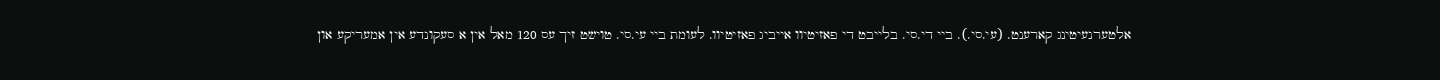אלטערנעיטינג קארענט. (עי.סי.). ביי די.סי. בלייבט די פאזיטיוו אייביג פאזיטיוו. לעומת ביי עי.סי. טוישט זיך עס 120 מאל אין א סעקונדע אין אמעריקע און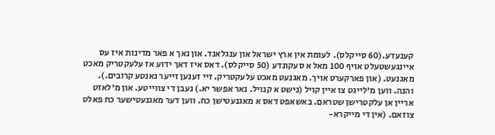קענעדע.(60 סייקלס). לעומת אין ארץ ישראל און ענגלאנד. און נאך א פאר מדינות איז עס איינגעשטעלט אויף 100 מאל א סעקונדע (50 סייקלס). דאס איז דאך ידוע אז עלעקטריק מאכט מאגנעט. (און פארקערט אויך. מאגנעט מאכט עלעקטריק. זיי זענען זייער נאנטע קרובים.). והנה. ווען מ'לייגט צו איין קויל (נישט א קנויל. נאר אפשר יא.) נעבן די צווייטע. און מ'לאזט אריין אן עלקטרישן שטראם. באשאפט דאס א מאגנעטישן כח. ווען דער מאגנעטישער כח פאלט צוזאם. (אין די מייקרא-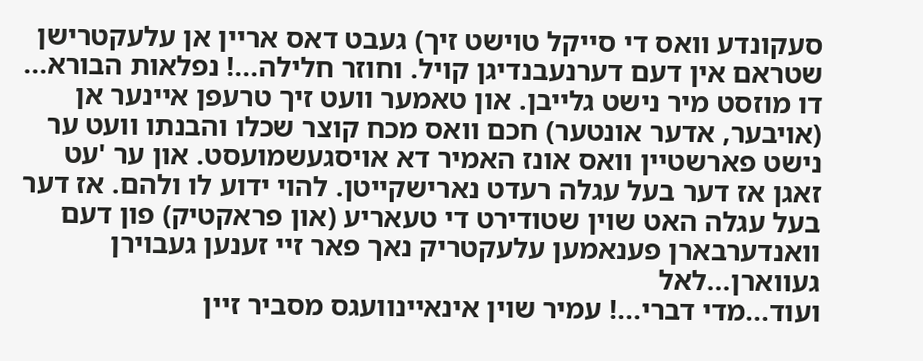סעקונדע וואס די סייקל טוישט זיך) געבט דאס אריין אן עלעקטרישן שטראם אין דעם דערנעבנדיגן קויל. וחוזר חלילה...! נפלאות הבורא... דו מוזסט מיר נישט גלייבן. און טאמער וועט זיך טרעפן איינער אן (אויבער, אדער אונטער) חכם וואס מכח קוצר שכלו והבנתו וועט ער נישט פארשטיין וואס אונז האמיר דא אויסגעשמועסט. און ער 'עט זאגן אז דער בעל עגלה רעדט נארישקייטן. להוי ידוע לו ולהם. אז דער בעל עגלה האט שוין שטודירט די טעאריע (און פראקטיק) פון דעם וואנדערבארן פענאמען עלעקטריק נאך פאר זיי זענען געבוירן געווארן...לאל
ועוד...מדי דברי...! עמיר שוין אינאיינוועגס מסביר זיין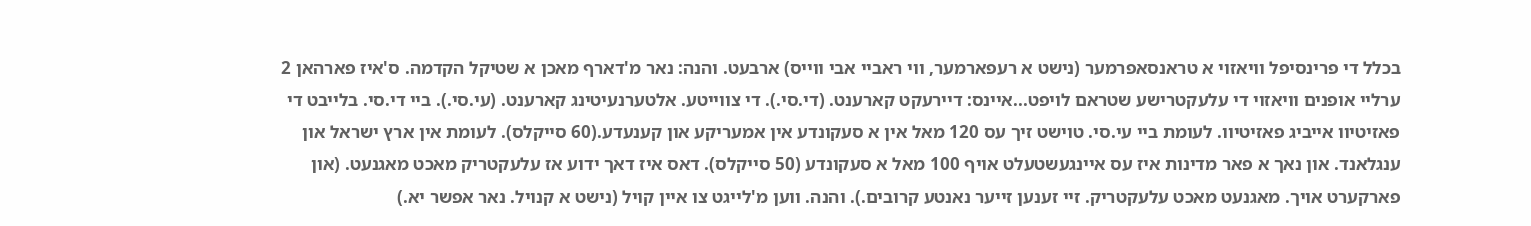בכלל די פרינסיפל וויאזוי א טראנסאפרמער (נישט א רעפארמער, ווי ראביי אבי ווייס) ארבעט. והנה: נאר מ'דארף מאכן א שטיקל הקדמה. ס'איז פארהאן 2 ערליי אופנים וויאזוי די עלעקטרישע שטראם לויפט...איינס: דיירעקט קארענט. (די.סי.). די צווייטע. אלטערנעיטינג קארענט. (עי.סי.). ביי די.סי. בלייבט די פאזיטיוו אייביג פאזיטיוו. לעומת ביי עי.סי. טוישט זיך עס 120 מאל אין א סעקונדע אין אמעריקע און קענעדע.(60 סייקלס). לעומת אין ארץ ישראל און ענגלאנד. און נאך א פאר מדינות איז עס איינגעשטעלט אויף 100 מאל א סעקונדע (50 סייקלס). דאס איז דאך ידוע אז עלעקטריק מאכט מאגנעט. (און פארקערט אויך. מאגנעט מאכט עלעקטריק. זיי זענען זייער נאנטע קרובים.). והנה. ווען מ'לייגט צו איין קויל (נישט א קנויל. נאר אפשר יא.)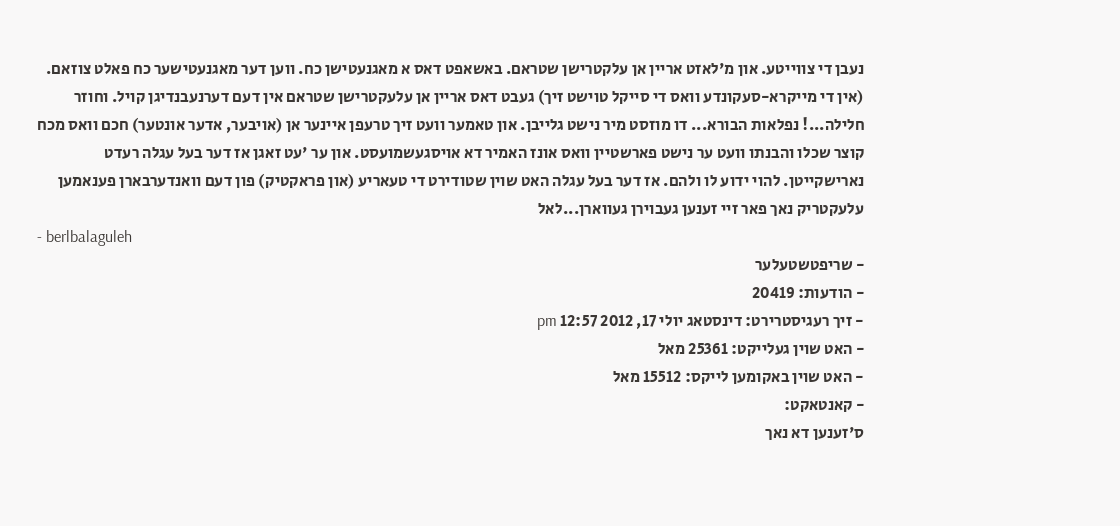נעבן די צווייטע. און מ'לאזט אריין אן עלקטרישן שטראם. באשאפט דאס א מאגנעטישן כח. ווען דער מאגנעטישער כח פאלט צוזאם. (אין די מייקרא-סעקונדע וואס די סייקל טוישט זיך) געבט דאס אריין אן עלעקטרישן שטראם אין דעם דערנעבנדיגן קויל. וחוזר חלילה...! נפלאות הבורא... דו מוזסט מיר נישט גלייבן. און טאמער וועט זיך טרעפן איינער אן (אויבער, אדער אונטער) חכם וואס מכח קוצר שכלו והבנתו וועט ער נישט פארשטיין וואס אונז האמיר דא אויסגעשמועסט. און ער 'עט זאגן אז דער בעל עגלה רעדט נארישקייטן. להוי ידוע לו ולהם. אז דער בעל עגלה האט שוין שטודירט די טעאריע (און פראקטיק) פון דעם וואנדערבארן פענאמען עלעקטריק נאך פאר זיי זענען געבוירן געווארן...לאל
- berlbalaguleh
- שריפטשטעלער
- הודעות: 20419
- זיך רעגיסטרירט: דינסטאג יולי 17, 2012 12:57 pm
- האט שוין געלייקט: 25361 מאל
- האט שוין באקומען לייקס: 15512 מאל
- קאנטאקט:
ס'זענען דא נאך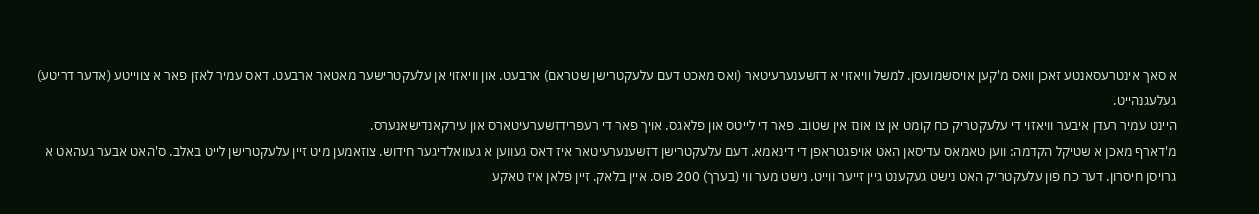א סאך אינטרעסאנטע זאכן וואס מ'קען אויסשמועסן. למשל וויאזוי א דזשענערעיטאר (ואס מאכט דעם עלעקטרישן שטראם) ארבעט. און וויאזוי אן עלעקטרישער מאטאר ארבעט. דאס עמיר לאזן פאר א צווייטע (אדער דריטע) געלעגנהייט.
היינט עמיר רעדן איבער וויאזוי די עלעקטריק כח קומט אן צו אונז אין שטוב. פאר די לייטס און פלאגס. אויך פאר די רעפרידזשערעיטארס און עירקאנדישאנערס.
מ'דארף מאכן א שטיקל הקדמה: ווען טאמאס עדיסאן האט אויפגטראפן די דינאמא. דעם עלעקטרישן דזשענערעיטאר איז דאס געווען א געוואלדיגער חידוש. צוזאמען מיט זיין עלעקטרישן לייט באלב. ס'האט אבער געהאט א גרויסן חיסרון. דער כח פון עלעקטריק האט נישט געקענט גיין זייער ווייט. נישט מער ווי (בערך) 200 פוס. איין בלאק. זיין פלאן איז טאקע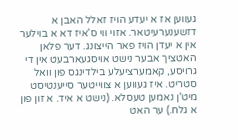געווען אז א יעדע הויז זאלל האבן א דזשענערעיטאר. אזוי ווי ס'איז דא א בוילער אין א יעדן הויז פאר הייצונג. דער פלאן האטציך אבער נישט אויסגעארבעט אין די גרויסע, קאמערציעלע בילדינגס פון וואל סטריט. איז געווען א צווייטער סייענטיסט מיט'ן נאמען טעסלא. (נישט א איד. א זון פון א גלח.) ער האט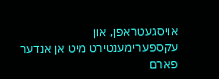אויסגעטראפן, און עקספערימענטירט מיט אן אנדער פארם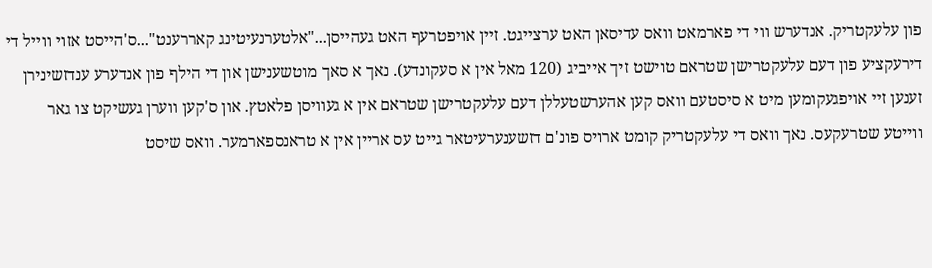פון עלעקטריק. אנדערש ווי די פארמאט וואס עדיסאן האט ערצייגט. זיין אויפטרעף האט געהייסן..."אלטערנעיטינג קאררענט"...ס'הייסט אזוי ווייל די דירעקציע פון דעם עלעקטרישן שטראם טוישט זיך אייביג (120 מאל אין א סעקונדע). נאך א סאך מוטשענישן און די הילף פון אנדערע ענדזשינירן זענען זיי אויפגעקומען מיט א סיסטעם וואס קען אהערשטעללן דעם עלעקטרישן שטראם אין א געוויסן פלאטץ. און ס'קען ווערן געשיקט צו גאר ווייטע שטרעקעס. נאך וואס די עלעקטריק קומט ארויס פונ'ם דזשענערעיטאר גייט עס אריין אין א טראנספארמער. וואס שיסט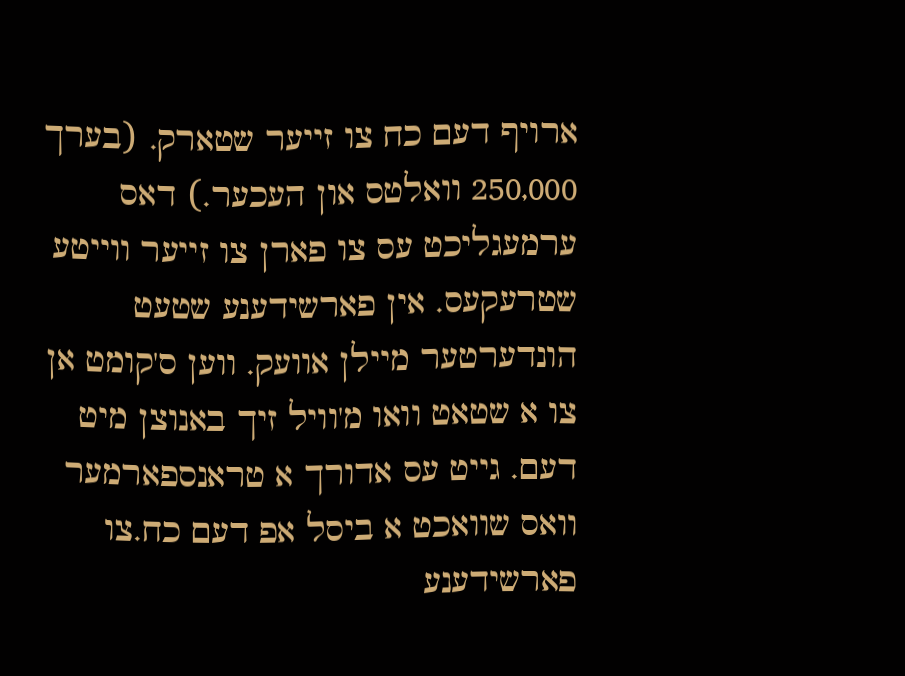ארויף דעם כח צו זייער שטארק. (בערך 250,000 וואלטס און העכער.) דאס ערמעגליכט עס צו פארן צו זייער ווייטע שטרעקעס. אין פארשידענע שטעט הונדערטער מיילן אוועק. ווען ס'קומט אן צו א שטאט וואו מ'וויל זיך באנוצן מיט דעם. גייט עס אדורך א טראנספארמער וואס שוואכט א ביסל אפ דעם כח.צו פארשידענע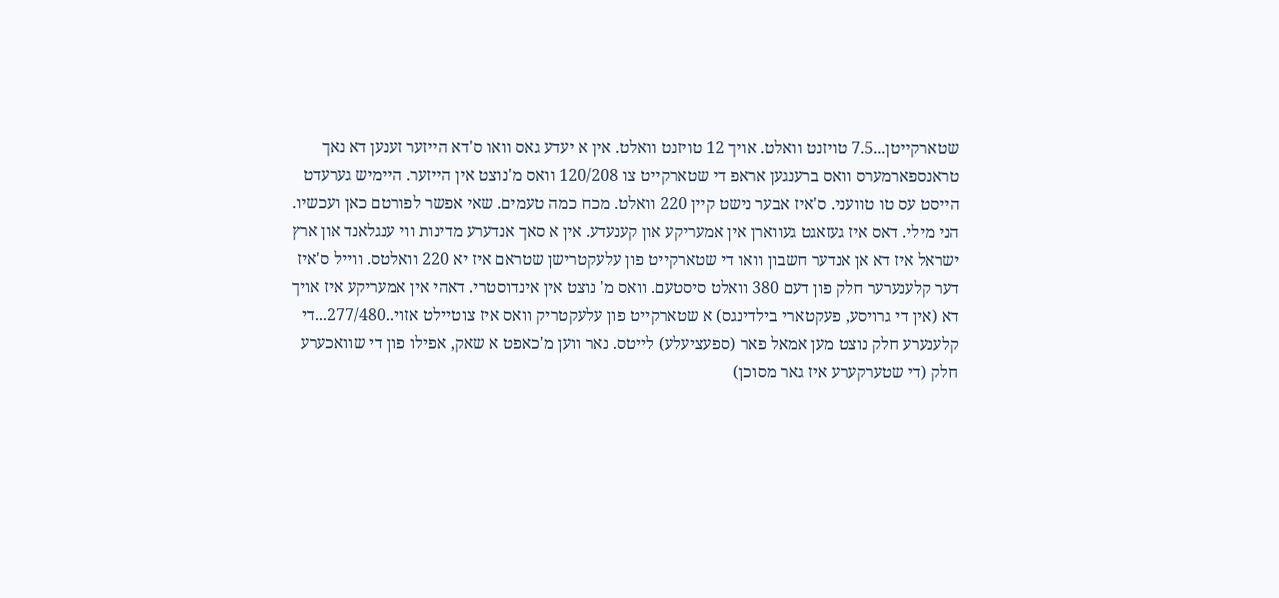שטארקייטן...7.5 טויזנט וואלט. אויך 12 טויזנט וואלט. אין א יעדע גאס וואו ס'דא הייזער זענען דא נאך טראנספארמערס וואס ברענגען אראפ די שטארקייט צו 120/208 וואס מ'נוצט אין הייזער. היימיש גערעדט הייסט עס טו טוועני. ס'איז אבער נישט קיין 220 וואלט. מכח כמה טעמים. שאי אפשר לפורטם כאן ועכשיו.
הני מילי. דאס איז געזאגט געווארן אין אמעריקע און קענעדע. אין א סאך אנדערע מדינות ווי ענגלאנד און ארץ ישראל איז דא אן אנדער חשבון וואו די שטארקייט פון עלעקטרישן שטראם איז יא 220 וואלטס. ווייל ס'איז דער קלענערער חלק פון דעם 380 וואלט סיסטעם. וואס מ' נוצט אין אינדוסטרי. דאהי אין אמעריקע איז אויך דא (אין די גרויסע, פעקטארי בילדינגס) א שטארקייט פון עלעקטריק וואס איז צוטיילט אזוי..277/480...די קלענערע חלק נוצט מען אמאל פאר (ספעציעלע) לייטס. נאר ווען מ'כאפט א שאק, אפילו פון די שוואכערע חלק (די שטערקערע איז גאר מסוכן)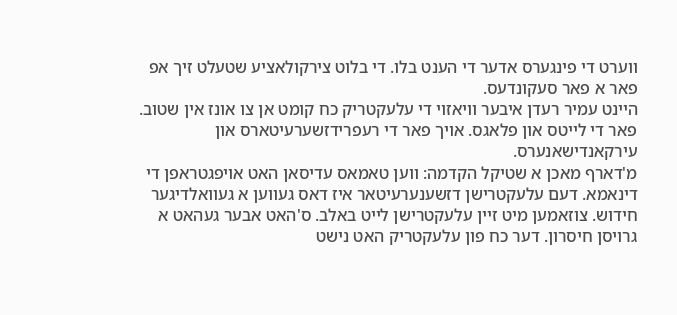ווערט די פינגערס אדער די הענט בלו. די בלוט צירקולאציע שטעלט זיך אפ פאר א פאר סעקונדעס.
היינט עמיר רעדן איבער וויאזוי די עלעקטריק כח קומט אן צו אונז אין שטוב. פאר די לייטס און פלאגס. אויך פאר די רעפרידזשערעיטארס און עירקאנדישאנערס.
מ'דארף מאכן א שטיקל הקדמה: ווען טאמאס עדיסאן האט אויפגטראפן די דינאמא. דעם עלעקטרישן דזשענערעיטאר איז דאס געווען א געוואלדיגער חידוש. צוזאמען מיט זיין עלעקטרישן לייט באלב. ס'האט אבער געהאט א גרויסן חיסרון. דער כח פון עלעקטריק האט נישט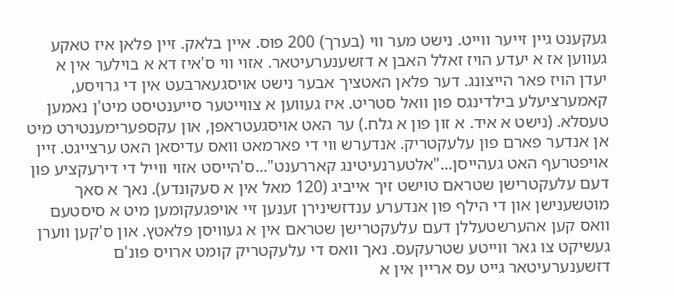געקענט גיין זייער ווייט. נישט מער ווי (בערך) 200 פוס. איין בלאק. זיין פלאן איז טאקע געווען אז א יעדע הויז זאלל האבן א דזשענערעיטאר. אזוי ווי ס'איז דא א בוילער אין א יעדן הויז פאר הייצונג. דער פלאן האטציך אבער נישט אויסגעארבעט אין די גרויסע, קאמערציעלע בילדינגס פון וואל סטריט. איז געווען א צווייטער סייענטיסט מיט'ן נאמען טעסלא. (נישט א איד. א זון פון א גלח.) ער האט אויסגעטראפן, און עקספערימענטירט מיט אן אנדער פארם פון עלעקטריק. אנדערש ווי די פארמאט וואס עדיסאן האט ערצייגט. זיין אויפטרעף האט געהייסן..."אלטערנעיטינג קאררענט"...ס'הייסט אזוי ווייל די דירעקציע פון דעם עלעקטרישן שטראם טוישט זיך אייביג (120 מאל אין א סעקונדע). נאך א סאך מוטשענישן און די הילף פון אנדערע ענדזשינירן זענען זיי אויפגעקומען מיט א סיסטעם וואס קען אהערשטעללן דעם עלעקטרישן שטראם אין א געוויסן פלאטץ. און ס'קען ווערן געשיקט צו גאר ווייטע שטרעקעס. נאך וואס די עלעקטריק קומט ארויס פונ'ם דזשענערעיטאר גייט עס אריין אין א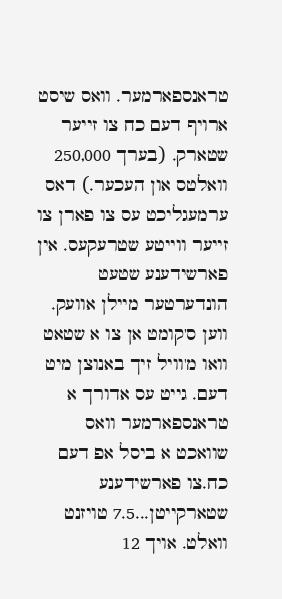טראנספארמער. וואס שיסט ארויף דעם כח צו זייער שטארק. (בערך 250,000 וואלטס און העכער.) דאס ערמעגליכט עס צו פארן צו זייער ווייטע שטרעקעס. אין פארשידענע שטעט הונדערטער מיילן אוועק. ווען ס'קומט אן צו א שטאט וואו מ'וויל זיך באנוצן מיט דעם. גייט עס אדורך א טראנספארמער וואס שוואכט א ביסל אפ דעם כח.צו פארשידענע שטארקייטן...7.5 טויזנט וואלט. אויך 12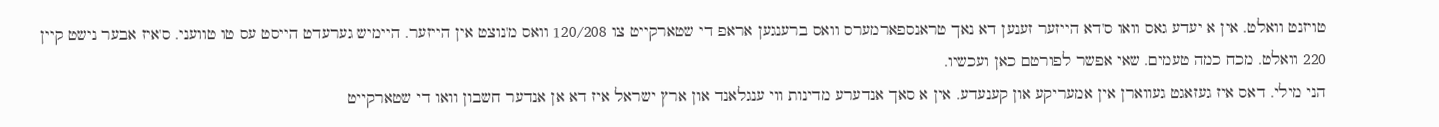טויזנט וואלט. אין א יעדע גאס וואו ס'דא הייזער זענען דא נאך טראנספארמערס וואס ברענגען אראפ די שטארקייט צו 120/208 וואס מ'נוצט אין הייזער. היימיש גערעדט הייסט עס טו טוועני. ס'איז אבער נישט קיין 220 וואלט. מכח כמה טעמים. שאי אפשר לפורטם כאן ועכשיו.
הני מילי. דאס איז געזאגט געווארן אין אמעריקע און קענעדע. אין א סאך אנדערע מדינות ווי ענגלאנד און ארץ ישראל איז דא אן אנדער חשבון וואו די שטארקייט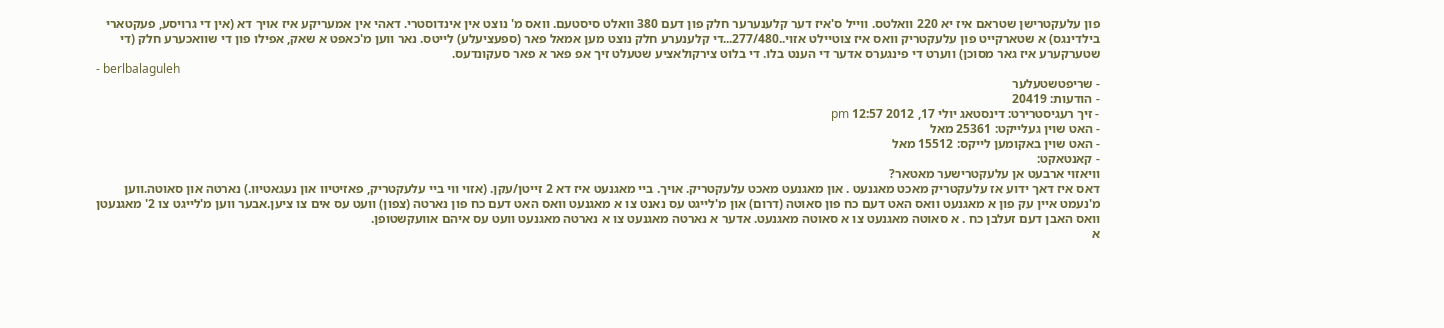פון עלעקטרישן שטראם איז יא 220 וואלטס. ווייל ס'איז דער קלענערער חלק פון דעם 380 וואלט סיסטעם. וואס מ' נוצט אין אינדוסטרי. דאהי אין אמעריקע איז אויך דא (אין די גרויסע, פעקטארי בילדינגס) א שטארקייט פון עלעקטריק וואס איז צוטיילט אזוי..277/480...די קלענערע חלק נוצט מען אמאל פאר (ספעציעלע) לייטס. נאר ווען מ'כאפט א שאק, אפילו פון די שוואכערע חלק (די שטערקערע איז גאר מסוכן) ווערט די פינגערס אדער די הענט בלו. די בלוט צירקולאציע שטעלט זיך אפ פאר א פאר סעקונדעס.
- berlbalaguleh
- שריפטשטעלער
- הודעות: 20419
- זיך רעגיסטרירט: דינסטאג יולי 17, 2012 12:57 pm
- האט שוין געלייקט: 25361 מאל
- האט שוין באקומען לייקס: 15512 מאל
- קאנטאקט:
וויאזוי ארבעט אן עלעקטרישער מאטאר?
דאס איז דאך ידוע אז עלעקטריק מאכט מאגנעט . און מאגנעט מאכט עלעקטריק. אויך. ביי מאגנעט איז דא 2 זייטן/עקן. (אזוי ווי ביי עלעקטריק, פאזיטיוו און נעגאטיוו.) נארטה און סאוטה.ווען מ'נעמט איין עק פון א מאגנעט וואס האט דעם כח פון סאוטה (דרום) און מ'לייגט עס נאנט צו א מאגנעט וואס האט דעם כח פון נארטה (צפון) וועט עס אים צו ציען.אבער ווען מ'לייגט צו 2' מאגנעטן וואס האבן דעם זעלבן כח . א סאוטה מאגנעט צו א סאוטה מאגנעט. אדער א נארטה מאגנעט צו א נארטה מאגנעט וועט עס איהם אוועקשטופן.
א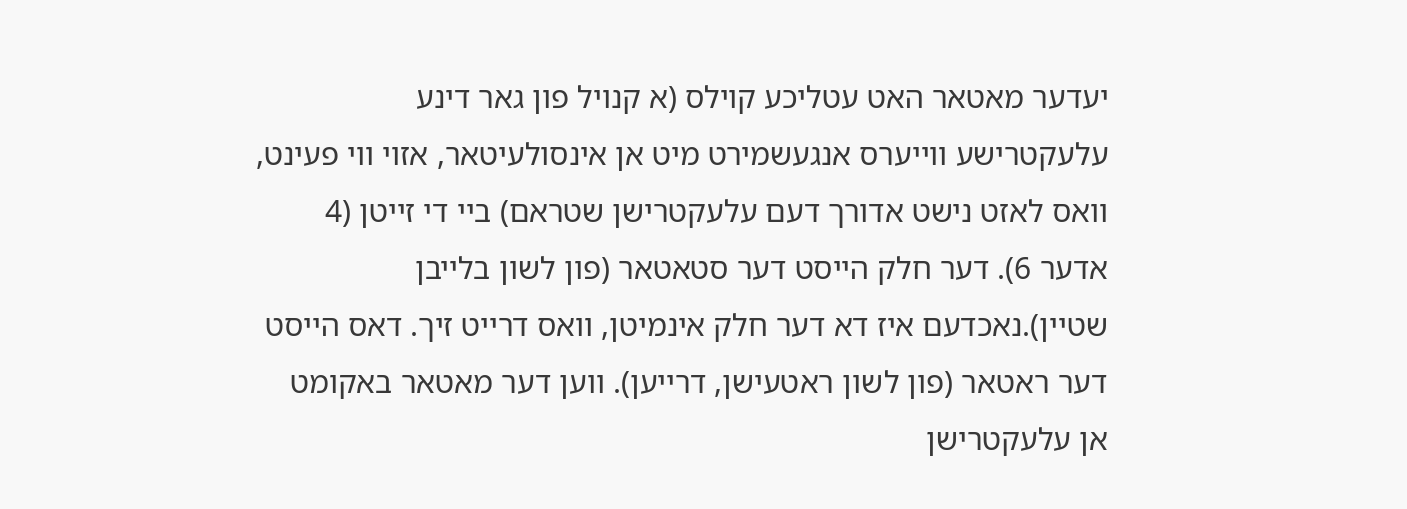יעדער מאטאר האט עטליכע קוילס (א קנויל פון גאר דינע עלעקטרישע ווייערס אנגעשמירט מיט אן אינסולעיטאר, אזוי ווי פעינט, וואס לאזט נישט אדורך דעם עלעקטרישן שטראם) ביי די זייטן (4 אדער 6). דער חלק הייסט דער סטאטאר (פון לשון בלייבן שטיין).נאכדעם איז דא דער חלק אינמיטן, וואס דרייט זיך. דאס הייסט דער ראטאר (פון לשון ראטעישן, דרייען). ווען דער מאטאר באקומט אן עלעקטרישן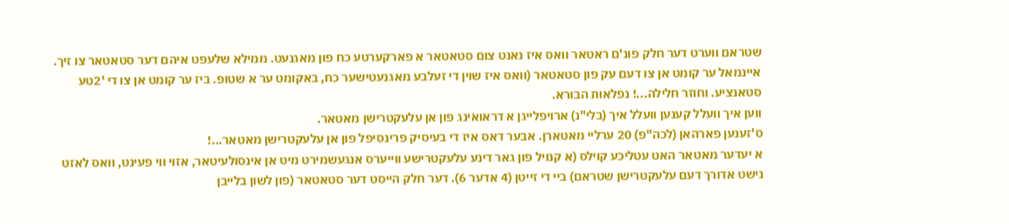שטראם ווערט דער חלק פונ'ם ראטאר וואס איז נאנט צום סטאטאר א פארקערטע כח פון מאגנעט. ממילא שלעפט איהם דער סטאטאר צו זיך. איינמאל ער קומט אן צו דעם עק פון סטאטאר (וואס איז שוין די זעלבע מאגנעטישער כח, באקומט ער א שטופ. ביז ער קומט אן צו די '2טע סטאנציע. וחוזר חלילה...! נפלאות הבורא.
ווען איך וועלל קענען וועלל איך (בלי"נ) ארויפלייגן א דראואינג פון אן עלעקטרישן מאטאר.
ס'זענען פארהאן (לכה"פ) 20 ערליי מאטארן. אבער דאס איז די בעיסיק פרינסיפל פון אן עלעקטרישן מאטאר...!
א יעדער מאטאר האט עטליכע קוילס (א קנויל פון גאר דינע עלעקטרישע ווייערס אנגעשמירט מיט אן אינסולעיטאר, אזוי ווי פעינט, וואס לאזט נישט אדורך דעם עלעקטרישן שטראם) ביי די זייטן (4 אדער 6). דער חלק הייסט דער סטאטאר (פון לשון בלייבן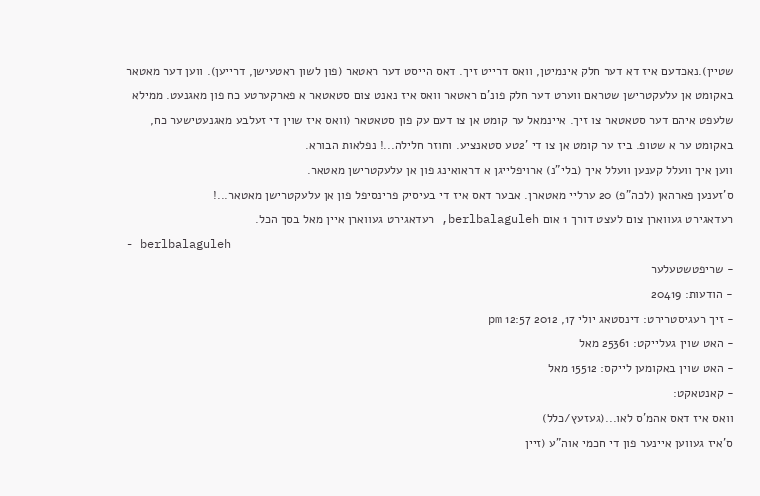שטיין).נאכדעם איז דא דער חלק אינמיטן, וואס דרייט זיך. דאס הייסט דער ראטאר (פון לשון ראטעישן, דרייען). ווען דער מאטאר באקומט אן עלעקטרישן שטראם ווערט דער חלק פונ'ם ראטאר וואס איז נאנט צום סטאטאר א פארקערטע כח פון מאגנעט. ממילא שלעפט איהם דער סטאטאר צו זיך. איינמאל ער קומט אן צו דעם עק פון סטאטאר (וואס איז שוין די זעלבע מאגנעטישער כח, באקומט ער א שטופ. ביז ער קומט אן צו די '2טע סטאנציע. וחוזר חלילה...! נפלאות הבורא.
ווען איך וועלל קענען וועלל איך (בלי"נ) ארויפלייגן א דראואינג פון אן עלעקטרישן מאטאר.
ס'זענען פארהאן (לכה"פ) 20 ערליי מאטארן. אבער דאס איז די בעיסיק פרינסיפל פון אן עלעקטרישן מאטאר...!
רעדאגירט געווארן צום לעצט דורך 1 אום berlbalaguleh, רעדאגירט געווארן איין מאל בסך הכל.
- berlbalaguleh
- שריפטשטעלער
- הודעות: 20419
- זיך רעגיסטרירט: דינסטאג יולי 17, 2012 12:57 pm
- האט שוין געלייקט: 25361 מאל
- האט שוין באקומען לייקס: 15512 מאל
- קאנטאקט:
וואס איז דאס אהמ'ס לאו...(געזעץ/כלל)
ס'איז געווען איינער פון די חכמי אוה"ע (זיין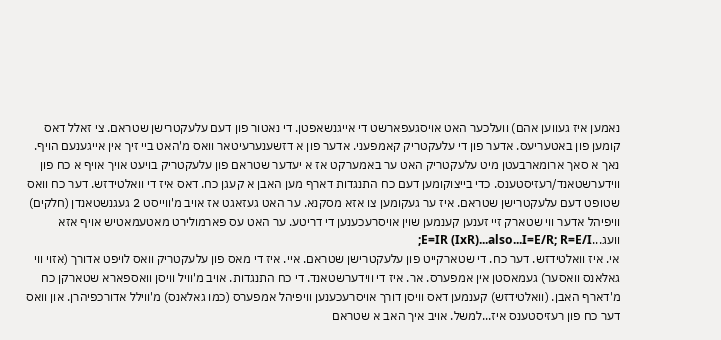נאמען איז געווען אהם) וועלכער האט אויסגעפארשט די אייגנשאפטן. די נאטור פון דעם עלעקטרישן שטראם. צי זאלל דאס קומען פון באטעריעס. אדער פון די עלעקטריק קאמפעני. אדער פון א דזשענערעיטאר וואס מ'האט ביי זיך אין אייגענעם הויף.
נאך א סאך ארומארבעטן מיט עלעקטריק האט ער באמערקט אז א יעדער שטראם פון עלעקטריק בויעט אויך אויף א כח פון ווידערשטאנד/רעזיסטענס. כדי בייצוקומען דעם כח התנגדות דארף מען האבן א קעגן כח. דאס איז די וואלטידזש. דער כח וואס שטופט דעם עלעקטרישן שטראם. איז ער געקומען צו אזא מסקנא. ער האט געזאגט אז אויב מ'ווייסט 2 געגנשטאנדן (חלקים) וויפיהל אדער ווי שטארק זיי זענען קענמען שוין אויסרעכענען די דריטע. ער האט עס פארמולירט מאטעמאטיש אויף אזא וועג...E=IR (IxR)...also...I=E/R; R=E/I;
אי. איז וואלטידזש. דער כח. די שטארקייט פון עלעקטרישן שטראם. איי. איז די מאס פון עלעקטריק וואס לויפט אדורך (אזוי ווי גאלאנס וואסער) געמאסטן אין אמפערס. אר. איז די ווידערשטאנד. די כח התנגדות. אויב מ'וויל וויסן וואספארא שטארקן כח מ'דארף האבן. (וואלטידזש) קענמען דאס וויסן דורך אויסרעכענען וויפיהל אמפערס (כמו גאלאנס) מ'ווילל אדורכפיהרן. און וואס דער כח פון רעזיסטענס איז...למשל. אויב איך האב א שטראם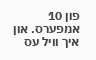פון 10 אמפערס. און איך וויל עס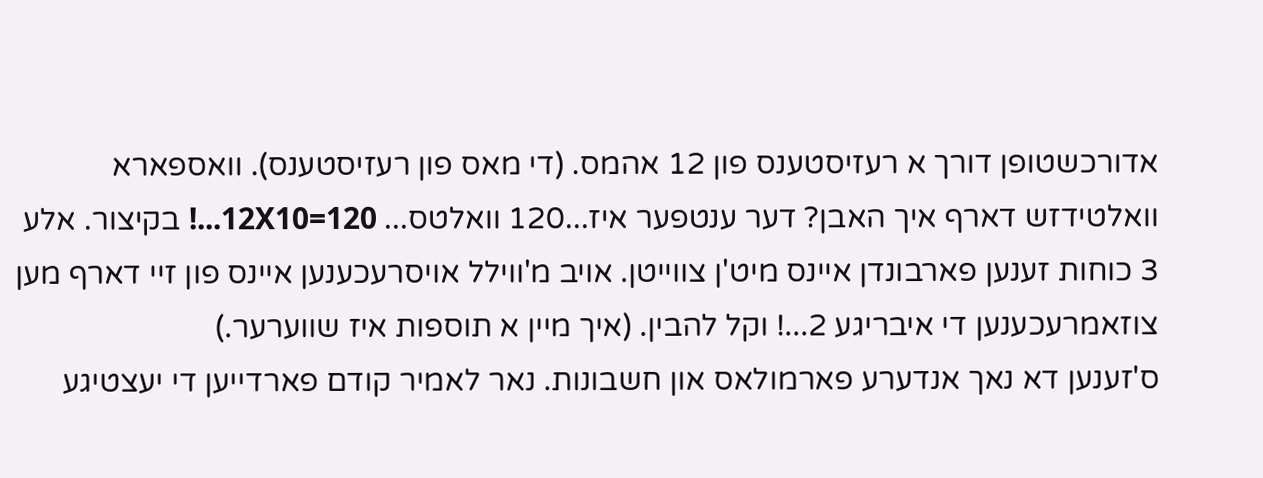אדורכשטופן דורך א רעזיסטענס פון 12 אהמס. (די מאס פון רעזיסטענס). וואספארא וואלטידזש דארף איך האבן? דער ענטפער איז...120 וואלטס... 12X10=120...! בקיצור. אלע 3 כוחות זענען פארבונדן איינס מיט'ן צווייטן. אויב מ'ווילל אויסרעכענען איינס פון זיי דארף מען צוזאמרעכענען די איבריגע 2...! וקל להבין. (איך מיין א תוספות איז שווערער.)
ס'זענען דא נאך אנדערע פארמולאס און חשבונות. נאר לאמיר קודם פארדייען די יעצטיגע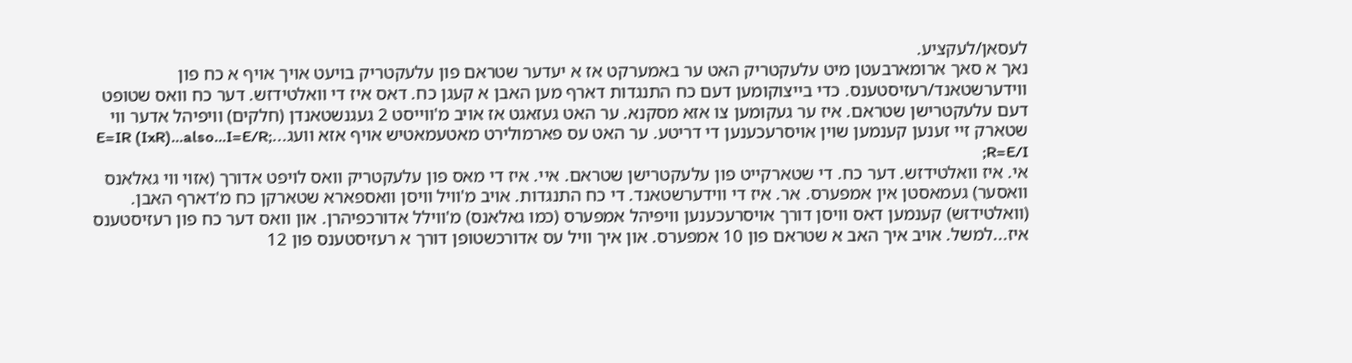לעסאן/לעקציע.
נאך א סאך ארומארבעטן מיט עלעקטריק האט ער באמערקט אז א יעדער שטראם פון עלעקטריק בויעט אויך אויף א כח פון ווידערשטאנד/רעזיסטענס. כדי בייצוקומען דעם כח התנגדות דארף מען האבן א קעגן כח. דאס איז די וואלטידזש. דער כח וואס שטופט דעם עלעקטרישן שטראם. איז ער געקומען צו אזא מסקנא. ער האט געזאגט אז אויב מ'ווייסט 2 געגנשטאנדן (חלקים) וויפיהל אדער ווי שטארק זיי זענען קענמען שוין אויסרעכענען די דריטע. ער האט עס פארמולירט מאטעמאטיש אויף אזא וועג...E=IR (IxR)...also...I=E/R; R=E/I;
אי. איז וואלטידזש. דער כח. די שטארקייט פון עלעקטרישן שטראם. איי. איז די מאס פון עלעקטריק וואס לויפט אדורך (אזוי ווי גאלאנס וואסער) געמאסטן אין אמפערס. אר. איז די ווידערשטאנד. די כח התנגדות. אויב מ'וויל וויסן וואספארא שטארקן כח מ'דארף האבן. (וואלטידזש) קענמען דאס וויסן דורך אויסרעכענען וויפיהל אמפערס (כמו גאלאנס) מ'ווילל אדורכפיהרן. און וואס דער כח פון רעזיסטענס איז...למשל. אויב איך האב א שטראם פון 10 אמפערס. און איך וויל עס אדורכשטופן דורך א רעזיסטענס פון 12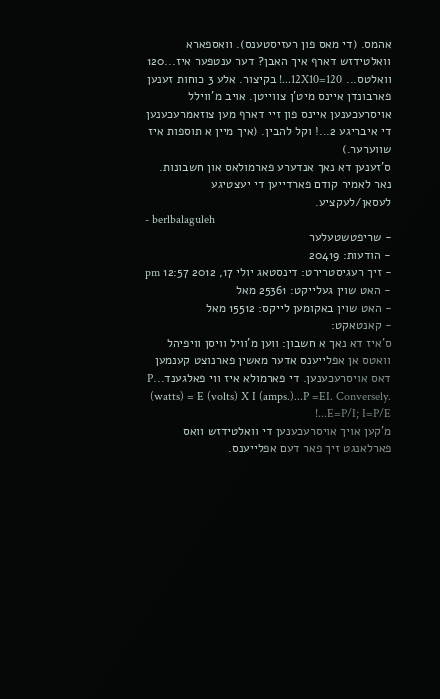אהמס. (די מאס פון רעזיסטענס). וואספארא וואלטידזש דארף איך האבן? דער ענטפער איז...120 וואלטס... 12X10=120...! בקיצור. אלע 3 כוחות זענען פארבונדן איינס מיט'ן צווייטן. אויב מ'ווילל אויסרעכענען איינס פון זיי דארף מען צוזאמרעכענען די איבריגע 2...! וקל להבין. (איך מיין א תוספות איז שווערער.)
ס'זענען דא נאך אנדערע פארמולאס און חשבונות. נאר לאמיר קודם פארדייען די יעצטיגע לעסאן/לעקציע.
- berlbalaguleh
- שריפטשטעלער
- הודעות: 20419
- זיך רעגיסטרירט: דינסטאג יולי 17, 2012 12:57 pm
- האט שוין געלייקט: 25361 מאל
- האט שוין באקומען לייקס: 15512 מאל
- קאנטאקט:
ס'איז דא נאך א חשבון: ווען מ'וויל וויסן וויפיהל וואטס אן אפלייענס אדער מאשין פארנוצט קענמען דאס אויסרעכענען. די פארמולא איז ווי פאלגענד...P (watts) = E (volts) X I (amps.)...P =EI. Conversely. E=P/I; I=P/E...!
מ'קען אויך אויסרעכענען די וואלטידזש וואס פארלאנגט זיך פאר דעם אפלייענס.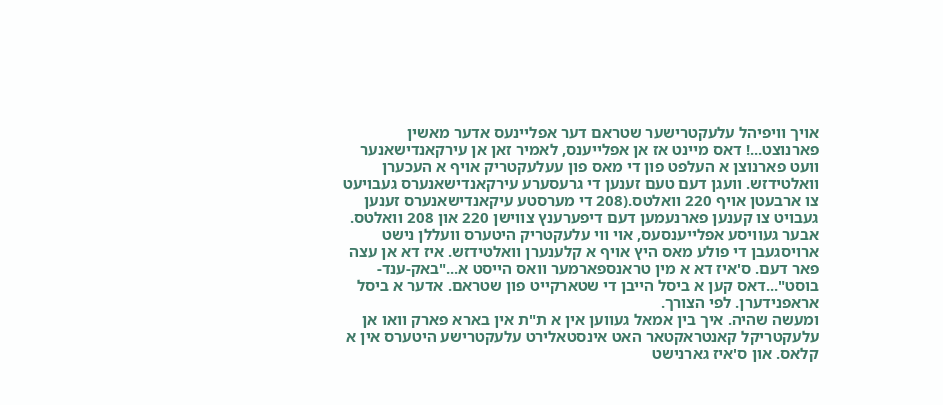אויך וויפיהל עלעקטרישער שטראם דער אפליינעס אדער מאשין פארנוצט...! דאס מיינט אז אן אפלייענס, לאמיר זאן אן עירקאנדישאנער וועט פארנוצן א העלפט פון די מאס פון עעלעקטריק אויף א העכערן וואלטידזש. וועגן דעם טעם זענען די גרעסערע עירקאנדישאנערס געבויעט צו ארבעטן אויף 220 וואלטס.(208 די מערסטע עיקאנדישאנערס זענען געבויט צו קענען פארנעמען דעם דיפערענץ צווישן 220 און 208 וואלטס. אבער געוויסע אפלייענסעס, אוי ווי עלעקטריק היטערס וועללן נישט ארויסגעבן די פולע מאס היץ אויף א קלענערן וואלטידזש. איז דא אן עצה פאר דעם. ס'איז דא א מין טראנספארמער וואס הייסט א..."באק-ענד-בוסט"...דאס קען א ביסל הייבן די שטארקייט פון שטראם. אדער א ביסל אראפנידערן. לפי הצורך.
ומעשה שהיה. איך בין אמאל געווען אין א ת"ת אין בארא פארק וואו אן עלעקטריקל קאנטראקטאר האט אינסטאלירט עלעקטרישע היטערס אין א קלאס. און ס'איז גארנישט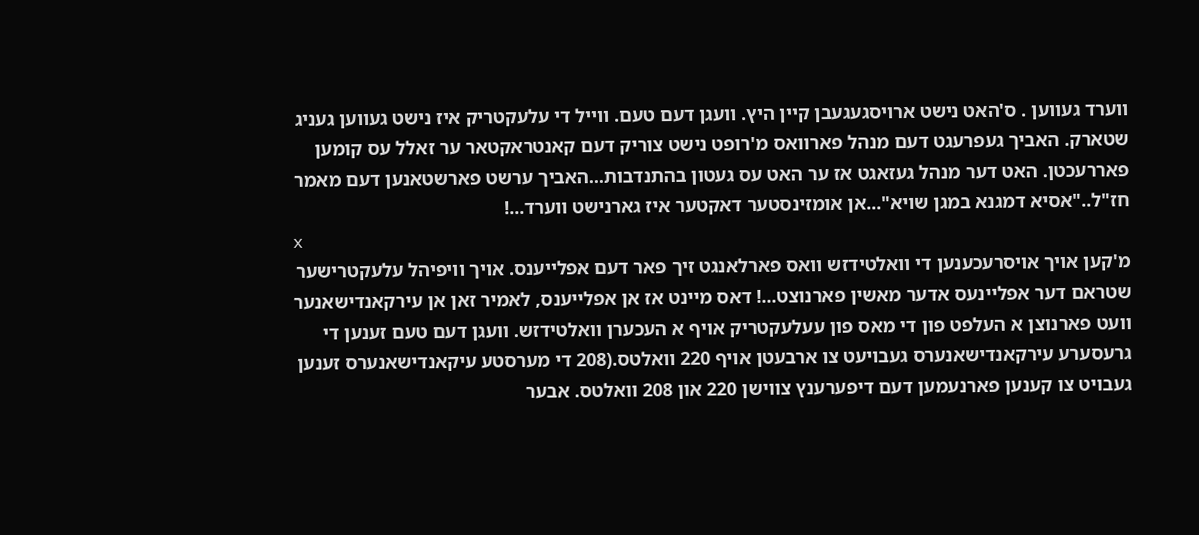ווערד געווען . ס'האט נישט ארויסגעגעבן קיין היץ. וועגן דעם טעם. ווייל די עלעקטריק איז נישט געווען געניג שטארק. האביך געפרעגט דעם מנהל פארוואס מ'רופט נישט צוריק דעם קאנטראקטאר ער זאלל עס קומען פאררעכטן. האט דער מנהל געזאגט אז ער האט עס געטון בהתנדבות...האביך ערשט פארשטאנען דעם מאמר חז"ל.."אסיא דמגנא במגן שויא"...אן אומזינסטער דאקטער איז גארנישט ווערד...!
x
מ'קען אויך אויסרעכענען די וואלטידזש וואס פארלאנגט זיך פאר דעם אפלייענס. אויך וויפיהל עלעקטרישער שטראם דער אפליינעס אדער מאשין פארנוצט...! דאס מיינט אז אן אפלייענס, לאמיר זאן אן עירקאנדישאנער וועט פארנוצן א העלפט פון די מאס פון עעלעקטריק אויף א העכערן וואלטידזש. וועגן דעם טעם זענען די גרעסערע עירקאנדישאנערס געבויעט צו ארבעטן אויף 220 וואלטס.(208 די מערסטע עיקאנדישאנערס זענען געבויט צו קענען פארנעמען דעם דיפערענץ צווישן 220 און 208 וואלטס. אבער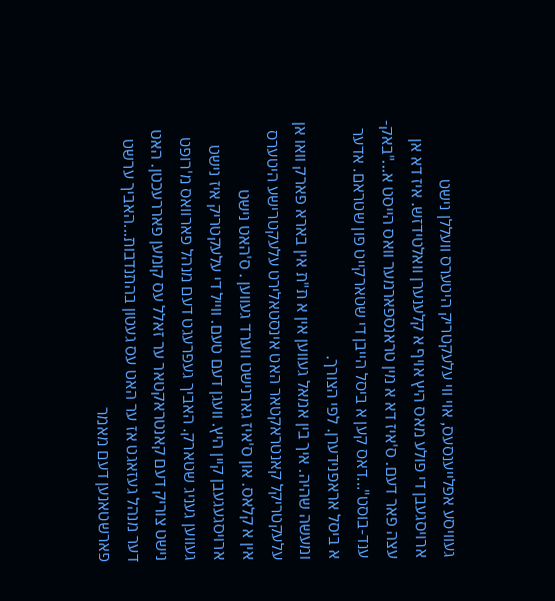געוויסע אפלייענסעס, אוי ווי עלעקטריק היטערס וועללן נישט ארויסגעבן די פולע מאס היץ אויף א קלענערן וואלטידזש. איז דא אן עצה פאר דעם. ס'איז דא א מין טראנספארמער וואס הייסט א..."באק-ענד-בוסט"...דאס קען א ביסל הייבן די שטארקייט פון שטראם. אדער א ביסל אראפנידערן. לפי הצורך.
ומעשה שהיה. איך בין אמאל געווען אין א ת"ת אין בארא פארק וואו אן עלעקטריקל קאנטראקטאר האט אינסטאלירט עלעקטרישע היטערס אין א קלאס. און ס'איז גארנישט ווערד געווען . ס'האט נישט ארויסגעגעבן קיין היץ. וועגן דעם טעם. ווייל די עלעקטריק איז נישט געווען געניג שטארק. האביך געפרעגט דעם מנהל פארוואס מ'רופט נישט צוריק דעם קאנטראקטאר ער זאלל עס קומען פאררעכטן. האט דער מנהל געזאגט אז ער האט עס געטון בהתנדבות...האביך ערשט פארשטאנען דעם מאמר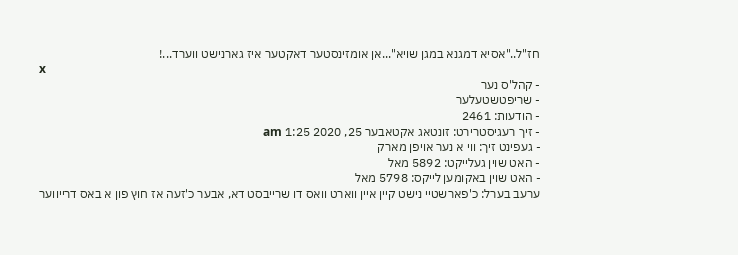חז"ל.."אסיא דמגנא במגן שויא"...אן אומזינסטער דאקטער איז גארנישט ווערד...!
x
- קהל'ס נער
- שריפטשטעלער
- הודעות: 2461
- זיך רעגיסטרירט: זונטאג אקטאבער 25, 2020 1:25 am
- געפינט זיך: ווי א נער אויפן מארק
- האט שוין געלייקט: 5892 מאל
- האט שוין באקומען לייקס: 5798 מאל
ערעב בערל: כ'פארשטיי נישט קיין איין ווארט וואס דו שרייבסט דא, אבער כ'זעה אז חוץ פון א באס דרייווער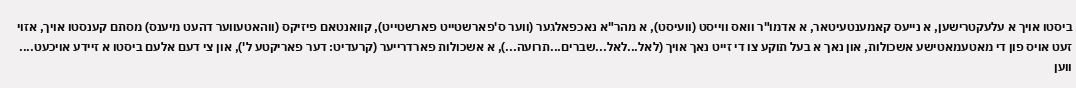ביסטו אויך א עלעקטרישען, א נייעס קאמענטעיטאר, א אדמו"ר וואס ווייסט (וועיסט), א מהר"א נאכפאלגער (ווער ס'פארשטייט פארשטייט), קוואנטאם פיזיקס (ווהאטעווער דהעט מיענס) מסתם קענסטו אויך, אזוי זעט אויס פון די מאטעמאטישע אשכולות, און נאך א בעל תוקע צו די זייט נאך אויך (לאל...לאל...שברים...תרועה...), א אשכולות פארדרייער (קרעדיט: דער פאריקטע ל'), און צי דעם אלעם ביסטו א זיידע אויכעט....
ווען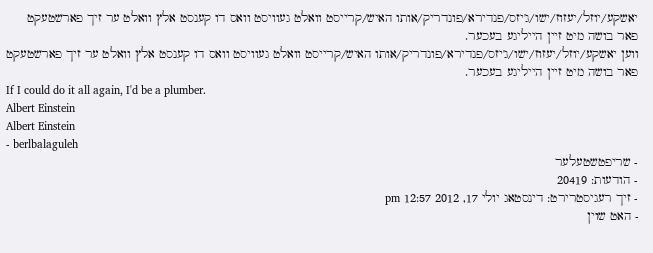יאשקע/יוזל/יעזוז/ישו/ג'יזס/פנדירא/פונדריק/אותו האיש/קרייסט וואלט געוויסט וואס דו קענסט אלץ וואלט ער זיך פארשטעקט פאר בושה מיט זיין הייליגע בעכער.
ווען יאשקע/יוזל/יעזוז/ישו/ג'יזס/פנדירא/פונדריק/אותו האיש/קרייסט וואלט געוויסט וואס דו קענסט אלץ וואלט ער זיך פארשטעקט פאר בושה מיט זיין הייליגע בעכער.
If I could do it all again, I'd be a plumber.
Albert Einstein
Albert Einstein
- berlbalaguleh
- שריפטשטעלער
- הודעות: 20419
- זיך רעגיסטרירט: דינסטאג יולי 17, 2012 12:57 pm
- האט שוין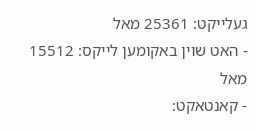געלייקט: 25361 מאל
- האט שוין באקומען לייקס: 15512 מאל
- קאנטאקט: